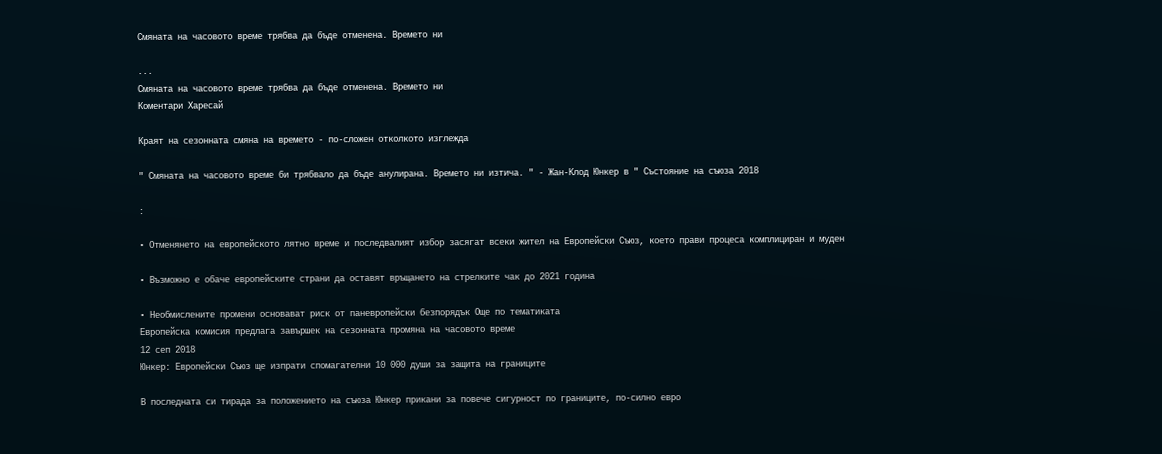Смяната на часовото време трябва да бъде отменена. Времето ни

...
Смяната на часовото време трябва да бъде отменена. Времето ни
Коментари Харесай

Краят на сезонната смяна на времето - по-сложен отколкото изглежда

" Смяната на часовото време би трябвало да бъде анулирана. Времето ни изтича. " - Жан-Клод Юнкер в " Състояние на съюза 2018

:

• Отменянето на европейското лятно време и последвалият избор засягат всеки жител на Европейски Съюз, което прави процеса комплициран и муден

• Възможно е обаче европейските страни да оставят връщането на стрелките чак до 2021 година

• Необмислените промени основават риск от паневропейски безпорядък Още по тематиката
Европейска комисия предлага завършек на сезонната промяна на часовото време
12 сеп 2018
Юнкер: Европейски Съюз ще изпрати спомагателни 10 000 души за защита на границите

В последната си тирада за положението на съюза Юнкер прикани за повече сигурност по границите, по-силно евро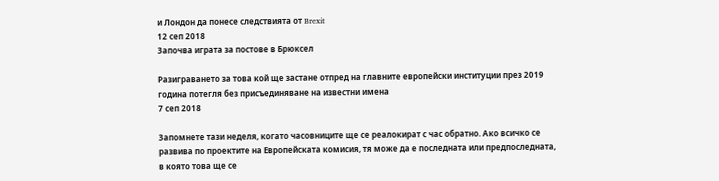и Лондон да понесе следствията от Brexit
12 сеп 2018
Започва играта за постове в Брюксел

Разиграването за това кой ще застане отпред на главните европейски институции през 2019 година потегля без присъединяване на известни имена
7 сеп 2018

Запомнете тази неделя, когато часовниците ще се реалокират с час обратно. Ако всичко се развива по проектите на Европейската комисия, тя може да е последната или предпоследната, в която това ще се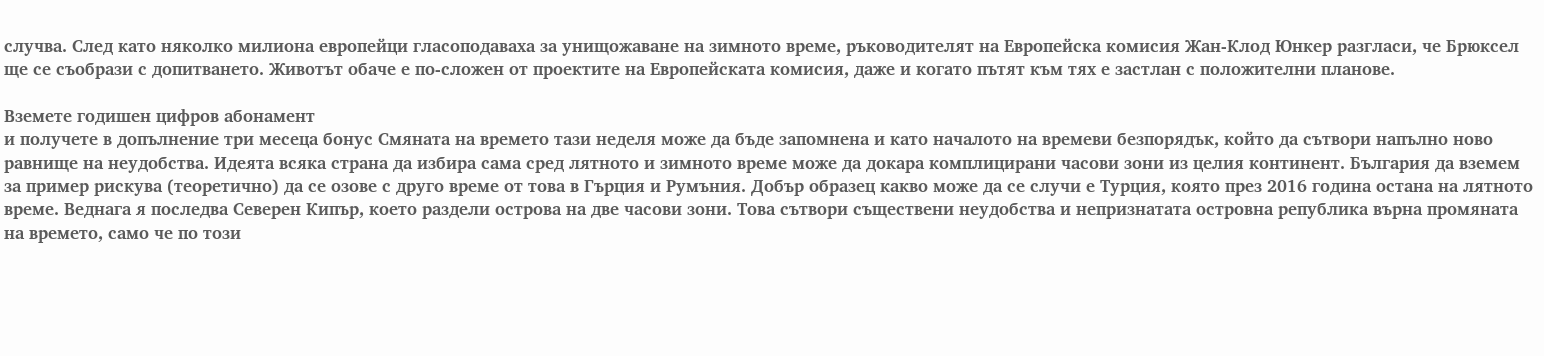случва. След като няколко милиона европейци гласоподаваха за унищожаване на зимното време, ръководителят на Европейска комисия Жан-Клод Юнкер разгласи, че Брюксел ще се съобрази с допитването. Животът обаче е по-сложен от проектите на Европейската комисия, даже и когато пътят към тях е застлан с положителни планове.

Вземете годишен цифров абонамент
и получете в допълнение три месеца бонус Смяната на времето тази неделя може да бъде запомнена и като началото на времеви безпорядък, който да сътвори напълно ново равнище на неудобства. Идеята всяка страна да избира сама сред лятното и зимното време може да докара комплицирани часови зони из целия континент. България да вземем за пример рискува (теоретично) да се озове с друго време от това в Гърция и Румъния. Добър образец какво може да се случи е Турция, която през 2016 година остана на лятното време. Веднага я последва Северен Кипър, което раздели острова на две часови зони. Това сътвори съществени неудобства и непризнатата островна република върна промяната на времето, само че по този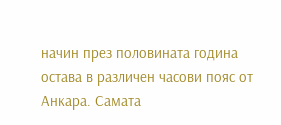начин през половината година остава в различен часови пояс от Анкара. Самата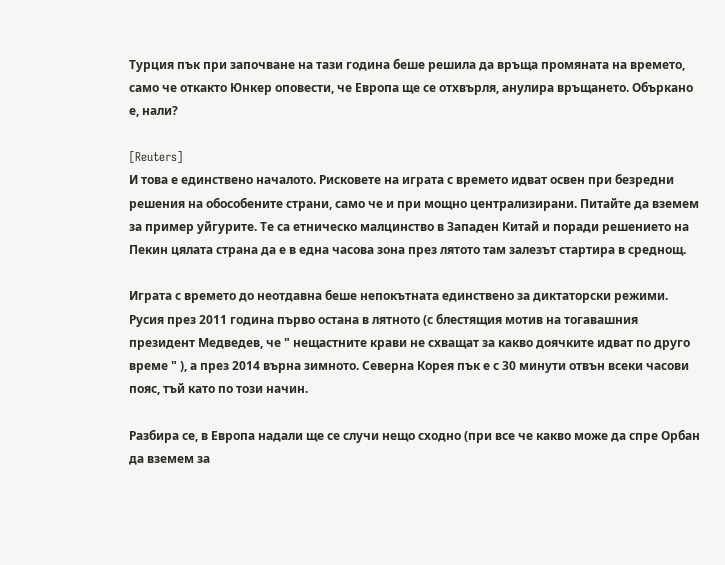Турция пък при започване на тази година беше решила да връща промяната на времето, само че откакто Юнкер оповести, че Европа ще се отхвърля, анулира връщането. Объркано е, нали?

[Reuters]
И това е единствено началото. Рисковете на играта с времето идват освен при безредни решения на обособените страни, само че и при мощно централизирани. Питайте да вземем за пример уйгурите. Те са етническо малцинство в Западен Китай и поради решението на Пекин цялата страна да е в една часова зона през лятото там залезът стартира в среднощ.

Играта с времето до неотдавна беше непокътната единствено за диктаторски режими. Русия през 2011 година първо остана в лятното (с блестящия мотив на тогавашния президент Медведев, че " нещастните крави не схващат за какво доячките идват по друго време " ), а през 2014 върна зимното. Северна Корея пък е с 30 минути отвън всеки часови пояс, тъй като по този начин.

Разбира се, в Европа надали ще се случи нещо сходно (при все че какво може да спре Орбан да вземем за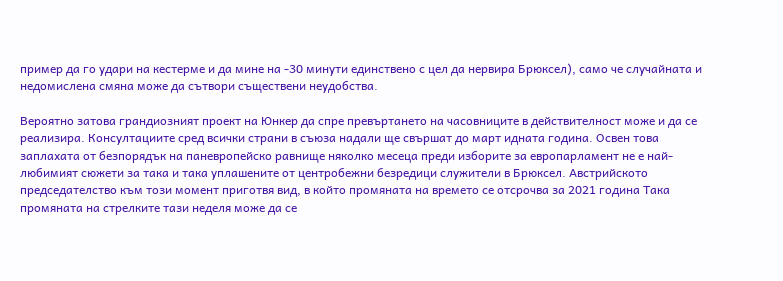пример да го удари на кестерме и да мине на -30 минути единствено с цел да нервира Брюксел), само че случайната и недомислена смяна може да сътвори съществени неудобства.

Вероятно затова грандиозният проект на Юнкер да спре превъртането на часовниците в действителност може и да се реализира. Консултациите сред всички страни в съюза надали ще свършат до март идната година. Освен това заплахата от безпорядък на паневропейско равнище няколко месеца преди изборите за европарламент не е най-любимият сюжети за така и така уплашените от центробежни безредици служители в Брюксел. Австрийското председателство към този момент приготвя вид, в който промяната на времето се отсрочва за 2021 година Така промяната на стрелките тази неделя може да се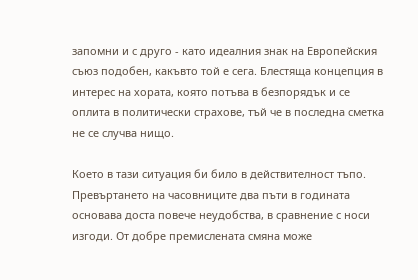запомни и с друго - като идеалния знак на Европейския съюз подобен, какъвто той е сега. Блестяща концепция в интерес на хората, която потъва в безпорядък и се оплита в политически страхове, тъй че в последна сметка не се случва нищо.

Което в тази ситуация би било в действителност тъпо. Превъртането на часовниците два пъти в годината основава доста повече неудобства, в сравнение с носи изгоди. От добре премислената смяна може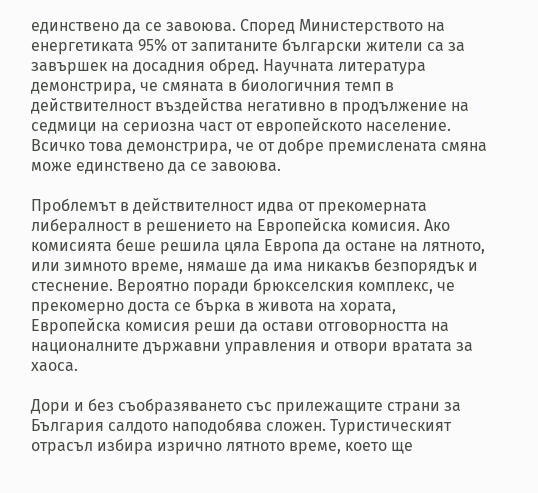единствено да се завоюва. Според Министерството на енергетиката 95% от запитаните български жители са за завършек на досадния обред. Научната литература демонстрира, че смяната в биологичния темп в действителност въздейства негативно в продължение на седмици на сериозна част от европейското население. Всичко това демонстрира, че от добре премислената смяна може единствено да се завоюва.

Проблемът в действителност идва от прекомерната либералност в решението на Европейска комисия. Ако комисията беше решила цяла Европа да остане на лятното, или зимното време, нямаше да има никакъв безпорядък и стеснение. Вероятно поради брюкселския комплекс, че прекомерно доста се бърка в живота на хората, Европейска комисия реши да остави отговорността на националните държавни управления и отвори вратата за хаоса.

Дори и без съобразяването със прилежащите страни за България салдото наподобява сложен. Туристическият отрасъл избира изрично лятното време, което ще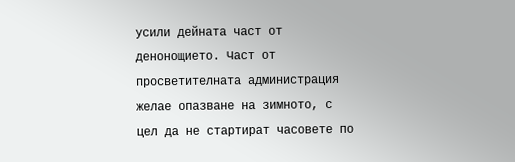усили дейната част от денонощието. Част от просветителната администрация желае опазване на зимното, с цел да не стартират часовете по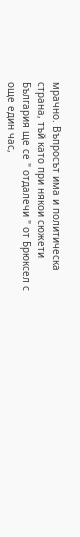мрачно. Въпросът има и политическа страна, тъй като при някои сюжети България ще се " отдалечи " от Брюксел с още един час,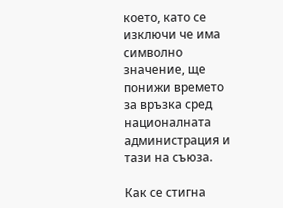което, като се изключи че има символно значение, ще понижи времето за връзка сред националната администрация и тази на съюза.

Как се стигна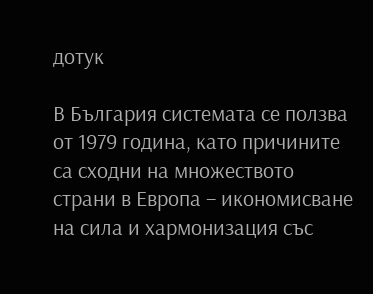дотук

В България системата се ползва от 1979 година, като причините са сходни на множеството страни в Европа – икономисване на сила и хармонизация със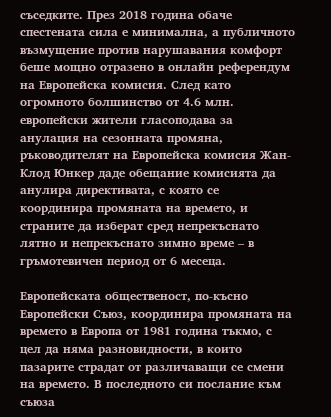съседките. През 2018 година обаче спестената сила е минимална, а публичното възмущение против нарушавания комфорт беше мощно отразено в онлайн референдум на Европейска комисия. След като огромното болшинство от 4.6 млн. европейски жители гласоподава за анулация на сезонната промяна, ръководителят на Европейска комисия Жан-Клод Юнкер даде обещание комисията да анулира директивата, с която се координира промяната на времето, и страните да изберат сред непрекъснато лятно и непрекъснато зимно време – в гръмотевичен период от 6 месеца.

Европейската общественост, по-късно Европейски Съюз, координира промяната на времето в Европа от 1981 година тъкмо, с цел да няма разновидности, в които пазарите страдат от различаващи се смени на времето. В последното си послание към съюза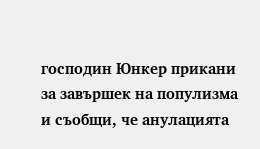господин Юнкер прикани за завършек на популизма и съобщи, че анулацията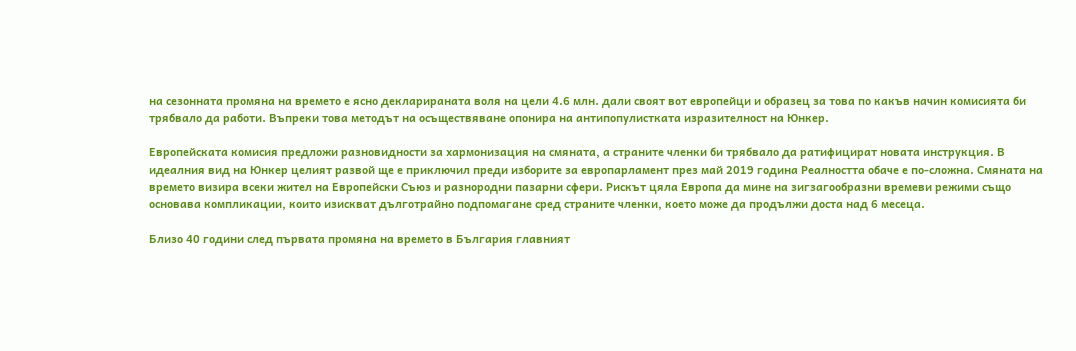на сезонната промяна на времето е ясно декларираната воля на цели 4.6 млн. дали своят вот европейци и образец за това по какъв начин комисията би трябвало да работи. Въпреки това методът на осъществяване опонира на антипопулистката изразителност на Юнкер.

Европейската комисия предложи разновидности за хармонизация на смяната, а страните членки би трябвало да ратифицират новата инструкция. В идеалния вид на Юнкер целият развой ще е приключил преди изборите за европарламент през май 2019 година Реалността обаче е по-сложна. Смяната на времето визира всеки жител на Европейски Съюз и разнородни пазарни сфери. Рискът цяла Европа да мине на зигзагообразни времеви режими също основава компликации, които изискват дълготрайно подпомагане сред страните членки, което може да продължи доста над 6 месеца.

Близо 40 години след първата промяна на времето в България главният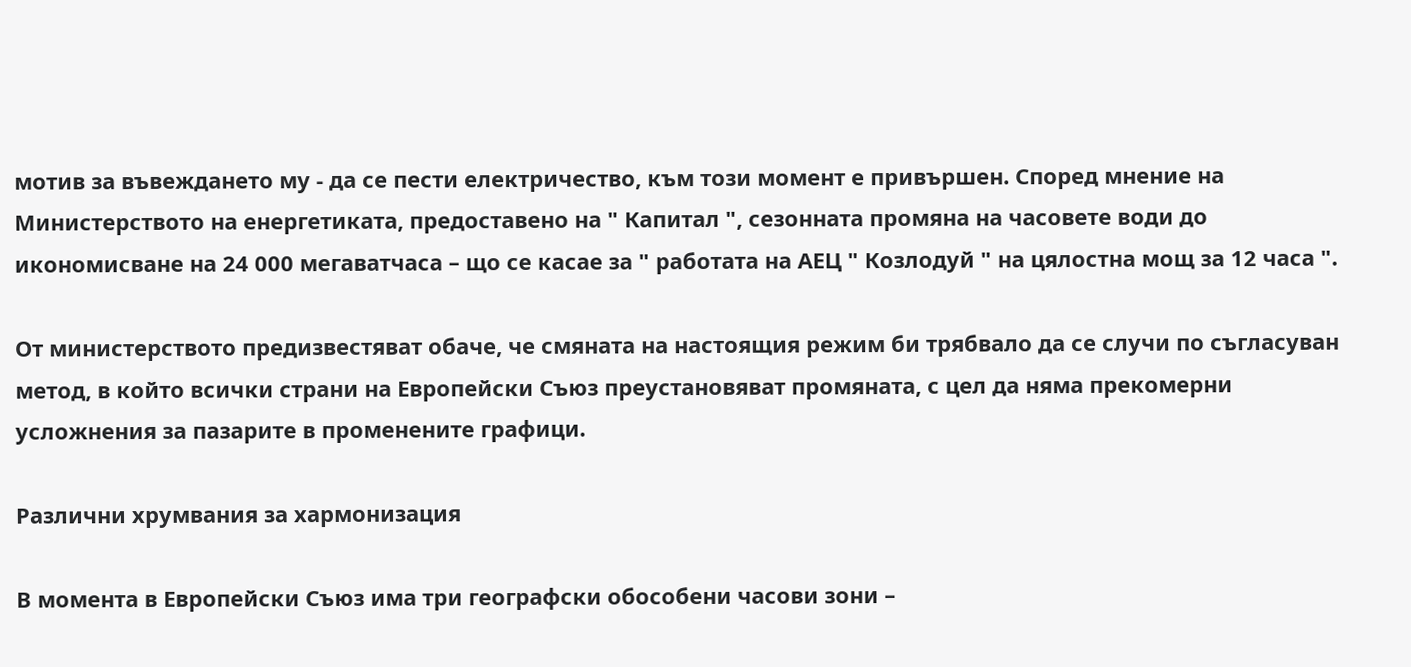мотив за въвеждането му - да се пести електричество, към този момент е привършен. Според мнение на Министерството на енергетиката, предоставено на " Капитал ", сезонната промяна на часовете води до икономисване на 24 000 мегаватчаса – що се касае за " работата на АЕЦ " Козлодуй " на цялостна мощ за 12 часа ".

От министерството предизвестяват обаче, че смяната на настоящия режим би трябвало да се случи по съгласуван метод, в който всички страни на Европейски Съюз преустановяват промяната, с цел да няма прекомерни усложнения за пазарите в променените графици.

Различни хрумвания за хармонизация

В момента в Европейски Съюз има три географски обособени часови зони –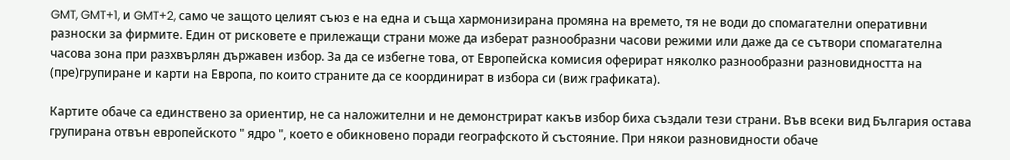GMT, GMT+1, и GMT+2, само че защото целият съюз е на една и съща хармонизирана промяна на времето, тя не води до спомагателни оперативни разноски за фирмите. Един от рисковете е прилежащи страни може да изберат разнообразни часови режими или даже да се сътвори спомагателна часова зона при разхвърлян държавен избор. За да се избегне това, от Европейска комисия оферират няколко разнообразни разновидността на (пре)групиране и карти на Европа, по които страните да се координират в избора си (виж графиката).

Картите обаче са единствено за ориентир, не са наложителни и не демонстрират какъв избор биха създали тези страни. Във всеки вид България остава групирана отвън европейското " ядро ", което е обикновено поради географското й състояние. При някои разновидности обаче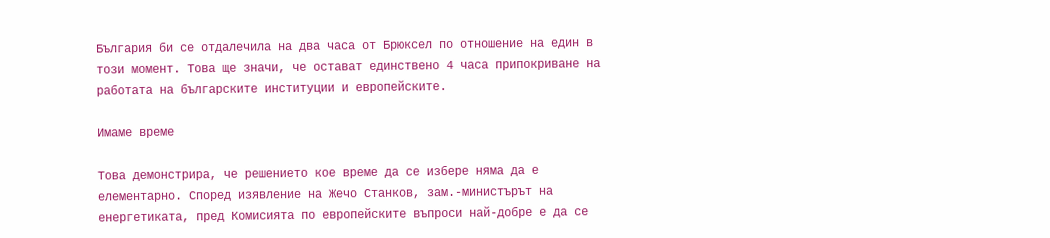България би се отдалечила на два часа от Брюксел по отношение на един в този момент. Това ще значи, че остават единствено 4 часа припокриване на работата на българските институции и европейските.

Имаме време

Това демонстрира, че решението кое време да се избере няма да е елементарно. Според изявление на Жечо Станков, зам.-министърът на енергетиката, пред Комисията по европейските въпроси най-добре е да се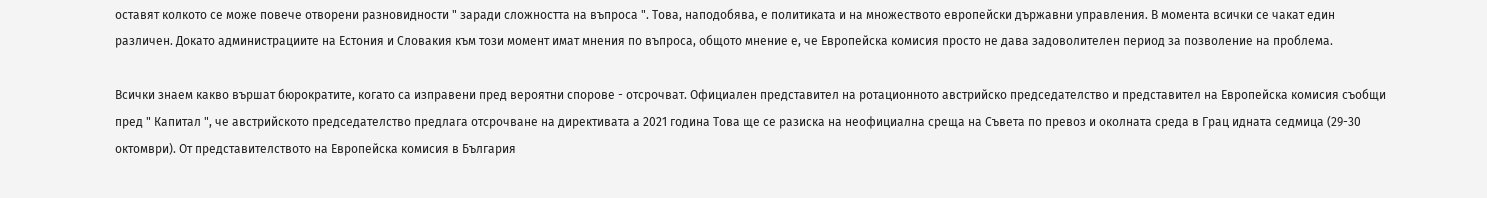оставят колкото се може повече отворени разновидности " заради сложността на въпроса ". Това, наподобява, е политиката и на множеството европейски държавни управления. В момента всички се чакат един различен. Докато администрациите на Естония и Словакия към този момент имат мнения по въпроса, общото мнение е, че Европейска комисия просто не дава задоволителен период за позволение на проблема.

Всички знаем какво вършат бюрократите, когато са изправени пред вероятни спорове - отсрочват. Официален представител на ротационното австрийско председателство и представител на Европейска комисия съобщи пред " Капитал ", че австрийското председателство предлага отсрочване на директивата а 2021 година Това ще се разиска на неофициална среща на Съвета по превоз и околната среда в Грац идната седмица (29-30 октомври). От представителството на Европейска комисия в България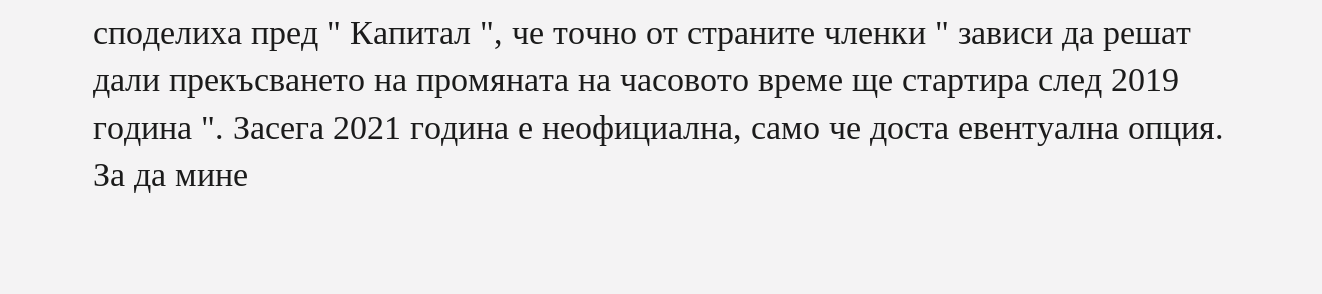споделиха пред " Капитал ", че точно от страните членки " зависи да решат дали прекъсването на промяната на часовото време ще стартира след 2019 година ". Засега 2021 година е неофициална, само че доста евентуална опция. За да мине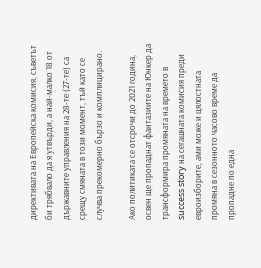директивата на Европейска комисия, съветът би трябвало да я утвърди, а най-малко 18 от държавните управления на 28-те (27-те) са срещу смяната в този момент, тъй като се случва прекомерно бързо и комплицирано.

Ако политиката се отсрочи до 2021 година, освен ще пропаднат фантазиите на Юнкер да трансформира промяната на времето в success story на сегашната комисия преди евроизборите, ами може и цялостната промяна в сезонното часово време да пропадне по една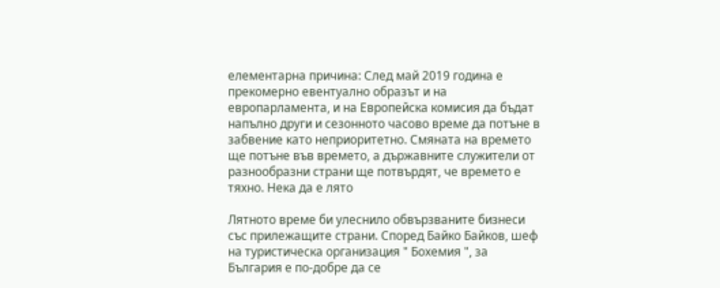елементарна причина: След май 2019 година е прекомерно евентуално образът и на европарламента, и на Европейска комисия да бъдат напълно други и сезонното часово време да потъне в забвение като неприоритетно. Смяната на времето ще потъне във времето, а държавните служители от разнообразни страни ще потвърдят, че времето е тяхно. Нека да е лято

Лятното време би улеснило обвързваните бизнеси със прилежащите страни. Според Байко Байков, шеф на туристическа организация " Бохемия ", за България е по-добре да се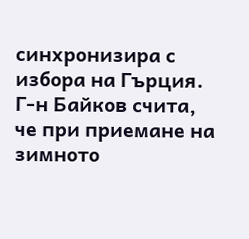синхронизира с избора на Гърция. Г-н Байков счита, че при приемане на зимното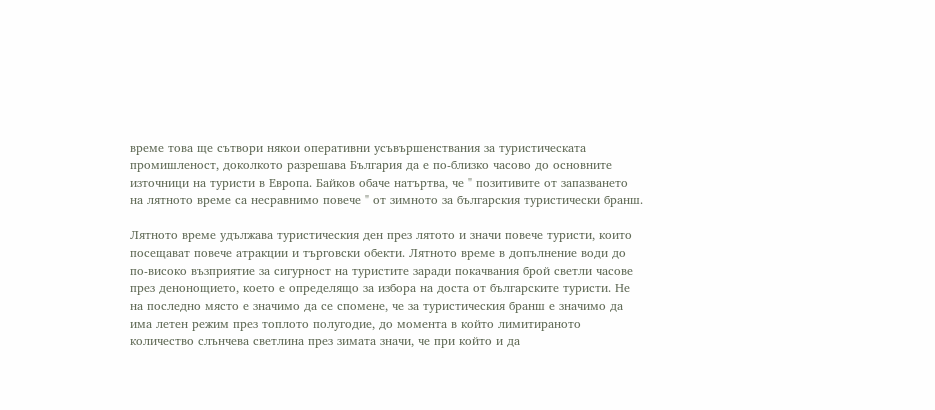време това ще сътвори някои оперативни усъвършенствания за туристическата промишленост, доколкото разрешава България да е по-близко часово до основните източници на туристи в Европа. Байков обаче натъртва, че " позитивите от запазването на лятното време са несравнимо повече " от зимното за българския туристически бранш.

Лятното време удължава туристическия ден през лятото и значи повече туристи, които посещават повече атракции и търговски обекти. Лятното време в допълнение води до по-високо възприятие за сигурност на туристите заради покачвания брой светли часове през денонощието, което е определящо за избора на доста от българските туристи. Не на последно място е значимо да се спомене, че за туристическия бранш е значимо да има летен режим през топлото полугодие, до момента в който лимитираното количество слънчева светлина през зимата значи, че при който и да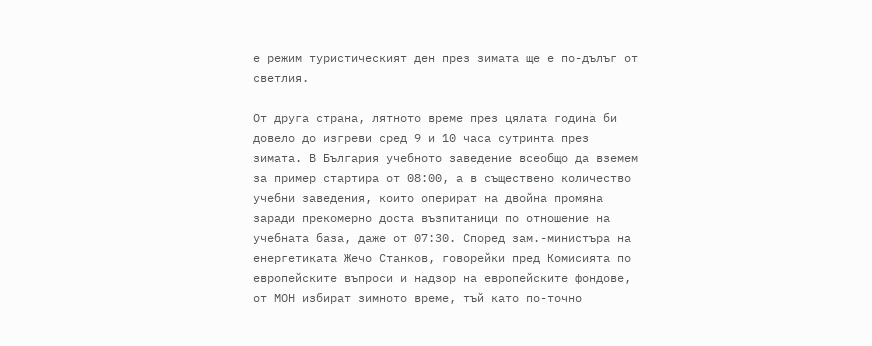е режим туристическият ден през зимата ще е по-дълъг от светлия.

От друга страна, лятното време през цялата година би довело до изгреви сред 9 и 10 часа сутринта през зимата. В България учебното заведение всеобщо да вземем за пример стартира от 08:00, а в съществено количество учебни заведения, които оперират на двойна промяна заради прекомерно доста възпитаници по отношение на учебната база, даже от 07:30. Според зам.-министъра на енергетиката Жечо Станков, говорейки пред Комисията по европейските въпроси и надзор на европейските фондове, от МОН избират зимното време, тъй като по-точно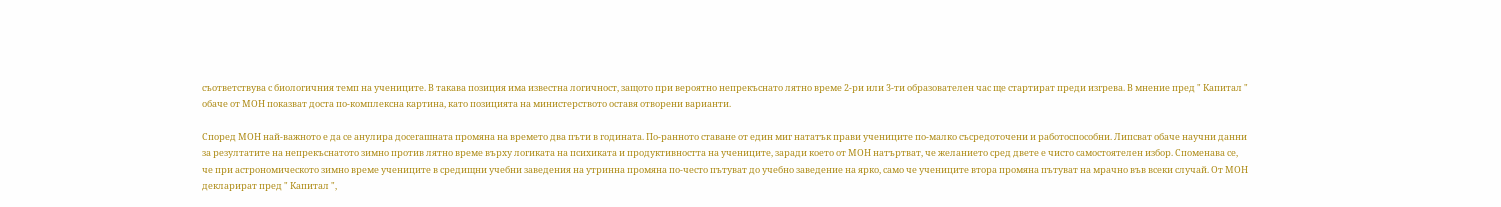съответствува с биологичния темп на учениците. В такава позиция има известна логичност, защото при вероятно непрекъснато лятно време 2-ри или 3-ти образователен час ще стартират преди изгрева. В мнение пред " Капитал " обаче от МОН показват доста по-комплексна картина, като позицията на министерството оставя отворени варианти.

Според МОН най-важното е да се анулира досегашната промяна на времето два пъти в годината. По-ранното ставане от един миг нататък прави учениците по-малко съсредоточени и работоспособни. Липсват обаче научни данни за резултатите на непрекъснатото зимно против лятно време върху логиката на психиката и продуктивността на учениците, заради което от МОН натъртват, че желанието сред двете е чисто самостоятелен избор. Споменава се, че при астрономическото зимно време учениците в средищни учебни заведения на утринна промяна по-често пътуват до учебно заведение на ярко, само че учениците втора промяна пътуват на мрачно във всеки случай. От МОН декларират пред " Капитал ",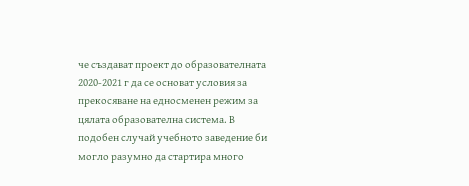че създават проект до образователната 2020-2021 г да се основат условия за прекосяване на едносменен режим за цялата образователна система. В подобен случай учебното заведение би могло разумно да стартира много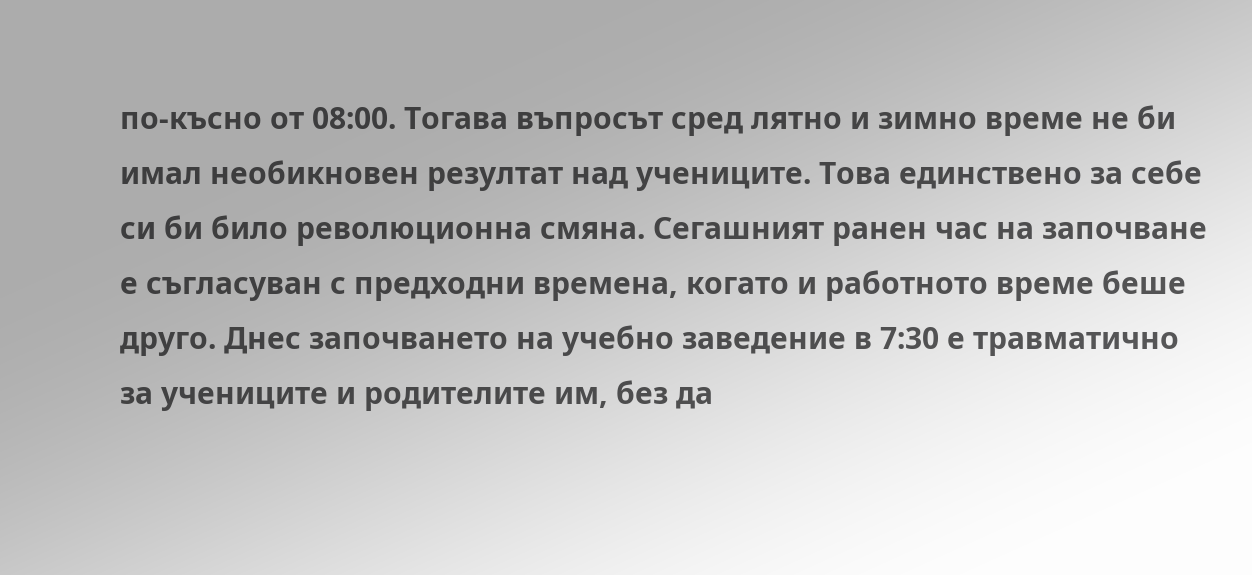по-късно от 08:00. Тогава въпросът сред лятно и зимно време не би имал необикновен резултат над учениците. Това единствено за себе си би било революционна смяна. Сегашният ранен час на започване е съгласуван с предходни времена, когато и работното време беше друго. Днес започването на учебно заведение в 7:30 е травматично за учениците и родителите им, без да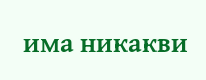има никакви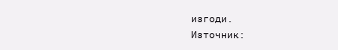изгоди.
Източник: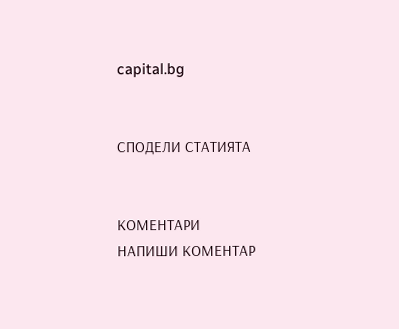capital.bg


СПОДЕЛИ СТАТИЯТА


КОМЕНТАРИ
НАПИШИ КОМЕНТАР